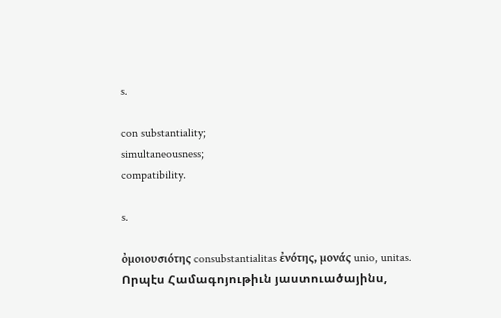s.

con substantiality;
simultaneousness;
compatibility.

s.

ὀμοιουσιότης consubstantialitas ἐνότης, μονάς unio, unitas. Որպէս Համագոյութիւն յաստուածայինս,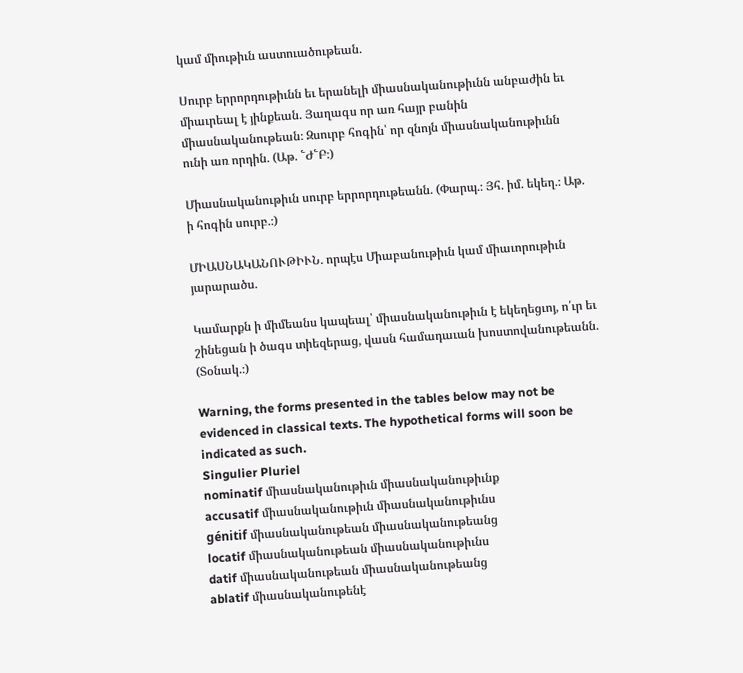կամ միութիւն աստուածութեան.

Սուրբ երրորդութիւնն եւ երանելի միասնականութիւնն անբաժին եւ միաւրեալ է յինքեան. Յաղագս որ առ հայր բանին միասնականութեան։ Զսուրբ հոգին՝ որ զնոյն միասնականութիւնն ունի առ որդին. (Աթ. ՟Ժ՟Բ։)

Միասնականութիւն սուրբ երրորդութեանն. (Փարպ.։ Յհ. իմ. եկեղ.։ Աթ. ի հոգին սուրբ.։)

ՄԻԱՍՆԱԿԱՆՈՒԹԻՒՆ. որպէս Միաբանութիւն կամ միաւորութիւն յարարածս.

Կամարքն ի միմեանս կապեալ՝ միասնականութիւն է եկեղեցւոյ, ո՛ւր եւ շինեցան ի ծագս տիեզերաց, վասն համադաւան խոստովանութեանն. (Տօնակ.։)

Warning, the forms presented in the tables below may not be evidenced in classical texts. The hypothetical forms will soon be indicated as such.
Singulier Pluriel
nominatif միասնականութիւն միասնականութիւնք
accusatif միասնականութիւն միասնականութիւնս
génitif միասնականութեան միասնականութեանց
locatif միասնականութեան միասնականութիւնս
datif միասնականութեան միասնականութեանց
ablatif միասնականութենէ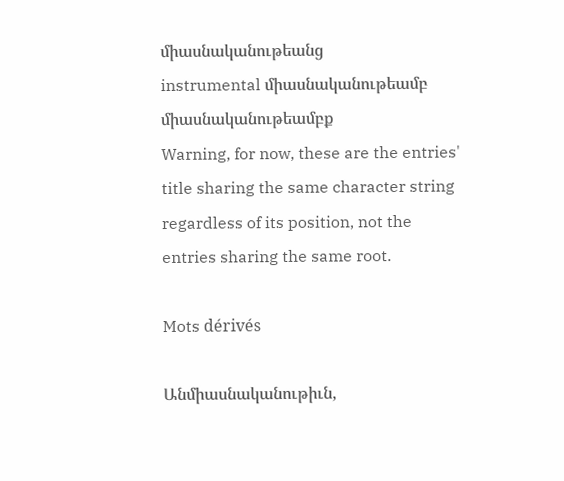միասնականութեանց
instrumental միասնականութեամբ միասնականութեամբք
Warning, for now, these are the entries' title sharing the same character string regardless of its position, not the entries sharing the same root.

Mots dérivés

Անմիասնականութիւն,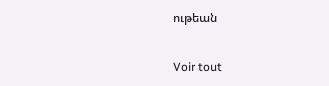ութեան

Voir tout